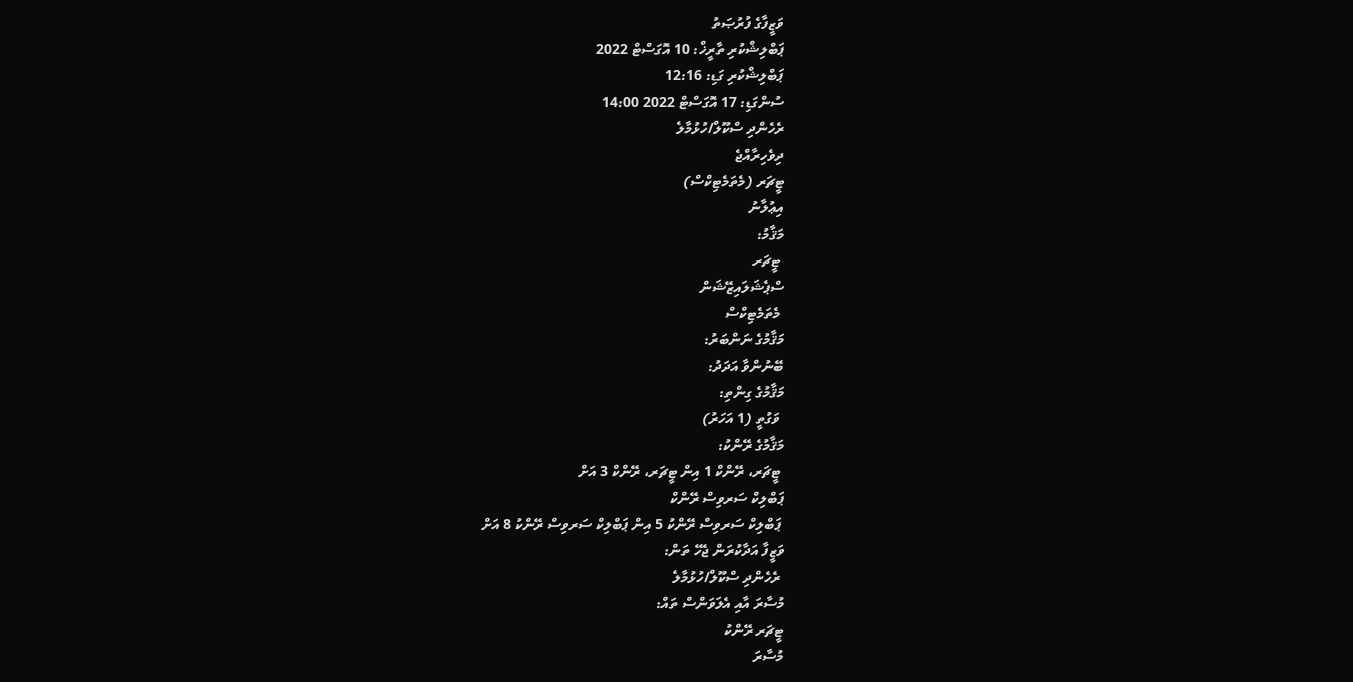ވަޒީފާގެ ފުރުޞަތު
ޕަބްލިޝްކުރި ތާރީޚް: 10 އޮގަސްޓް 2022
ޕަބްލިޝްކުރި ގަޑި: 12:16
ސުންގަޑި: 17 އޮގަސްޓް 2022 14:00
ރެހެންދި ސްކޫލް/ހުޅުމާލެ
ދިވެހިރާއްޖެ
ޓީޗަރ (މެތަމެޓިކްސް)
އިޢުލާނު
މަޤާމު:
 ޓީޗަރ
ސްޕެޝަލައިޒޭޝަން
 މެތަމެޓިކްސް
މަޤާމުގެ ނަންބަރު:
ބޭނުންވާ އަދަދު:
މަޤާމުގެ ގިންތި:
 ވަގުތީ (1 އަހަރު)
މަޤާމުގެ ރޭންކު:
 ޓީޗަރ، ރޭންކް 1 އިން ޓީޗަރ، ރޭންކް 3 އަށް
ޕަބްލިކް ސަރވިސް ރޭންކް
 ޕަބްލިކް ސަރވިސް ރޭންކު 5 އިން ޕަބްލިކް ސަރވިސް ރޭންކު 8 އަށް
ވަޒީފާ އަދާކުރަން ޖެހޭ ތަން:
 ރެހެންދި ސްކޫލް/ހުޅުމާލެ
މުސާރަ އާއި އެލަވަންސް ތައް:
ޓީޗަރ ރޭންކު
މުސާރަ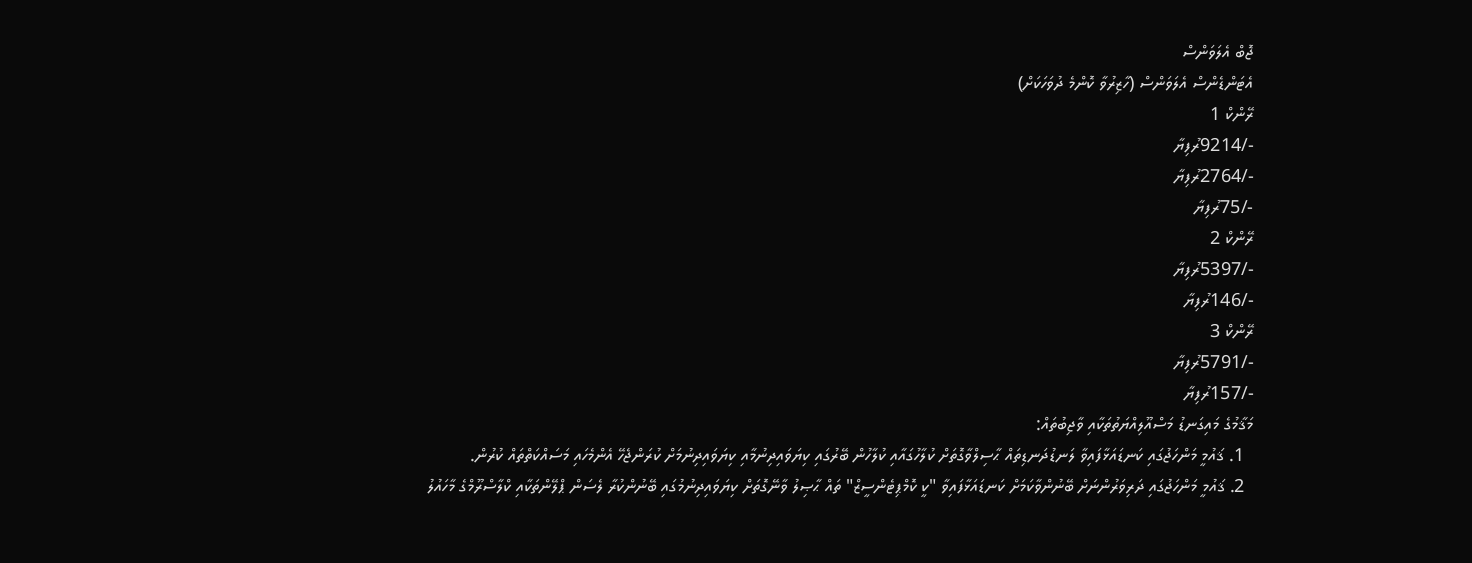ޖޮބް އެލަވަންސް
އެޓަންޑެންސް އެލަވަންސް (ހާޒިރުވާ ކޮންމެ ދުވަހަކަށް)
ރޭންކް 1
-/9214ރުފިޔާ
-/2764ރުފިޔާ
-/75ރުފިޔާ
ރޭންކް 2
-/5397ރުފިޔާ
-/146ރުފިޔާ
ރޭންކް 3
-/5791ރުފިޔާ
-/157ރުފިޔާ
މަޤާމުގެ މައިގަނޑު މަސްއޫލިއްޔަތުތަކާއި ވާޖިބުތައް:
  1. ޤައުމީ މަންހަޖުގައި ކަނޑައަޅާފައިވާ ލަނޑުދަނޑިތައް ޙާސިލްވާގޮތަށް ކުލާހުގައާއި ކުލާހުން ބޭރުގައި ކިޔަވައިދިނުމާއި ކިޔަވައިދިނުމަށް ކުރަންޖެހޭ އެންމެހައި މަސައްކަތްތައް ކުރުން.
  2. ޤައުމީ މަންހަޖުގައި ދަރިވަރުންނަށް ބޭނުންވާކަމަށް ކަނޑައަޅާފައިވާ "ކީ ކޮމްޕިޓެންސީޒް" ތައް ޙާޞިލު ވާނޭގޮތަށް ކިޔަވައިދިނުމުގައި ބޭނުންކުރާ ލެސަން ޕްލޭންތަކާއި ކްލާސްރޫމްގެ މާހައުލު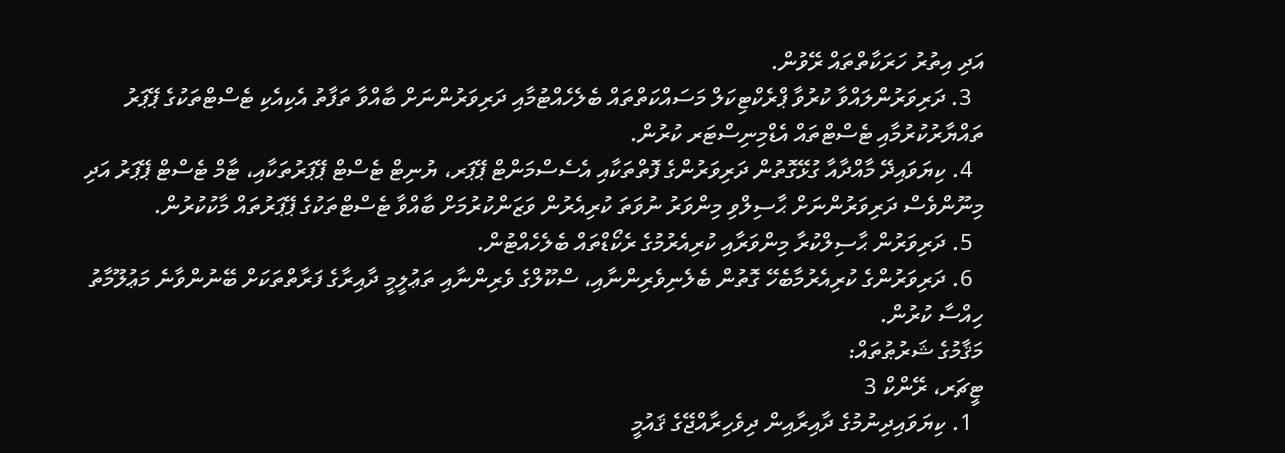އަދި އިތުރު ހަރަކާތްތައް ރޭވުން.
  3. ދަރިވަރުންލައްވާ ކުރުވާ ޕްރެކްޓިކަލް މަސައްކަތްތައް ބެލެހެއްޓުމާއި ދަރިވަރުންނަށް ބާއްވާ ތަފާތު އެކިއެކި ޓެސްޓްތަކުގެ ޕޭޕަރު ތައްޔާރުކުރުމާއި ޓެސްޓްތައް އެޑްމިނިސްޓަރ ކުރުން.
  4. ކިޔަވައިދޭ މާއްދާއާ ގުޅޭގޮތުން ދަރިވަރުންގެ ފޮތްތަކާއި އެސެސްމަންޓް ޕޭޕަރ، ޔުނިޓް ޓެސްޓް ޕޭޕަރުތަކާއި، ޓާމް ޓެސްޓް ޕޭޕަރު އަދި މިނޫންވެސް ދަރިވަރުންނަށް ޙާސިލްވި މިންވަރު ނުވަތަ ކުރިއެރުން ވަޒަންކުރުމަށް ބާއްވާ ޓެސްޓްތަކުގެ ޕޭޕަރުތައް މާކުކުރުން.
  5. ދަރިވަރުން ޙާސިލްކުރާ މިންވަރާއި ކުރިއެރުމުގެ ރެކޯޑްތައް ބެލެހެއްޓުން.
  6. ދަރިވަރުންގެ ކުރިއެރުމާބެހޭ ގޮތުން ބެލެނިވެރިންނާއި، ސްކޫލްގެ ވެރިންނާއި ތަޢުލީމީ ދާއިރާގެ ފަރާތްތަކަށް ބޭނުންވާނެ މަޢުލޫމާތު ހިއްސާ ކުރުން.
މަޤާމުގެ ޝަރުޠުތައް:
ޓީޗަރ، ރޭންކް 3
  1. ކިޔަވައިދިނުމުގެ ދާއިރާއިން ދިވެހިރާއްޖޭގެ ޤައުމީ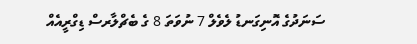ސަނަދުގެ އޮނިގަނޑު ލެވެލް 7 ނުވަތަ 8 ގެ ބެޗްލާރސް ޑިގްރީއެއް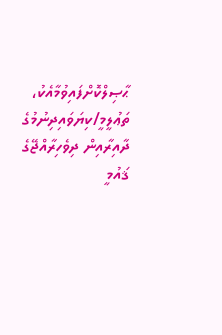ޙާޞިލްކޮށްފައިވުމާއެކު، ތަޢުލީމީ/ކިޔަވައިދިނުމުގެ ދާއިރާއިން ދިވެހިރާއްޖޭގެ ޤައުމީ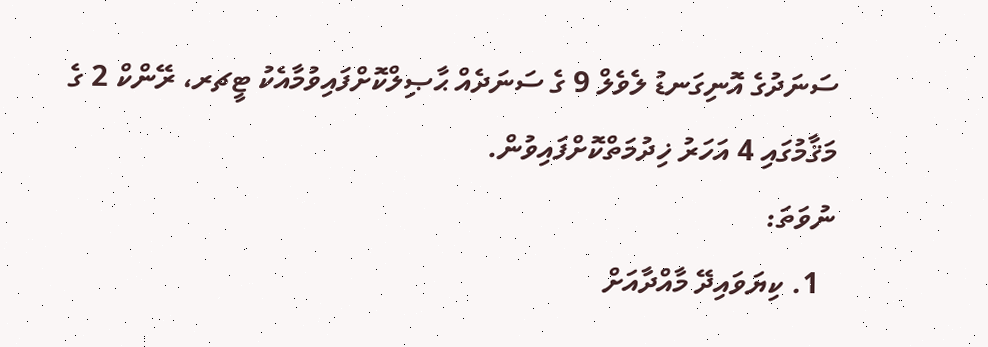ސަނަދުގެ އޮނިގަނޑު ލެވެލް 9 ގެ ސަނަދެއް ޙާޞިލްކޮށްފައިވުމާއެކު ޓީޗރ، ރޭންކް 2 ގެ މަޤާމުގައި 4 އަހަރު ޚިދުމަތްކޮށްފައިވުން.
ނުވަތަ:
  1. ކިޔަވައިދޭ މާއްދާއަށް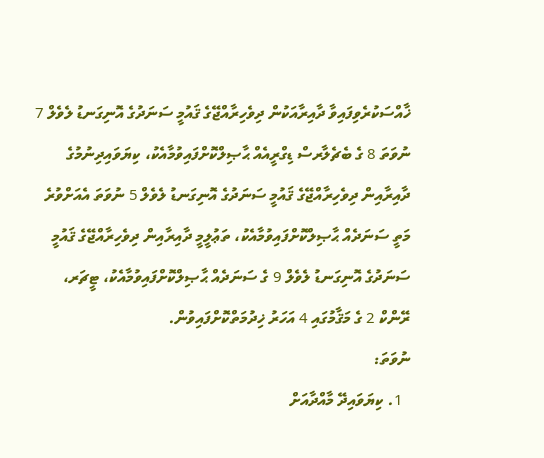ޚާއްސަކުރެވިފައިވާ ދާއިރާއަކުން ދިވެހިރާއްޖޭގެ ޤައުމީ ސަނަދުގެ އޮނިގަނޑު ލެވެލް 7 ނުވަތަ 8 ގެ ބެޗެލާރސް ޑިގްރީއެއް ޙާޞިލްކޮށްފައިވުމާއެކު، ކިޔަވައިދިނުމުގެ ދާއިރާއިން ދިވެހިރާއްޖޭގެ ޤައުމީ ސަނަދުގެ އޮނިގަނޑު ލެވެލް 5 ނުވަތަ އެއަށްވުރެ މަތީ ސަނަދެއް ޙާޞިލްކޮށްފައިވުމާއެކު، ތަޢުލީމީ ދާއިރާއިން ދިވެހިރާއްޖޭގެ ޤައުމީ ސަނަދުގެ އޮނިގަނޑު ލެވެލް 9 ގެ ސަނަދެއް ޙާޞިލްކޮށްފައިވުމާއެކު، ޓީޗަރ، ރޭންކް 2 ގެ މަޤާމުގައި 4 އަހަރު ޚިދުމަތްކޮށްފައިވުން.
ނުވަތަ:
  1. ކިޔަވައިދޭ މާއްދާއަށް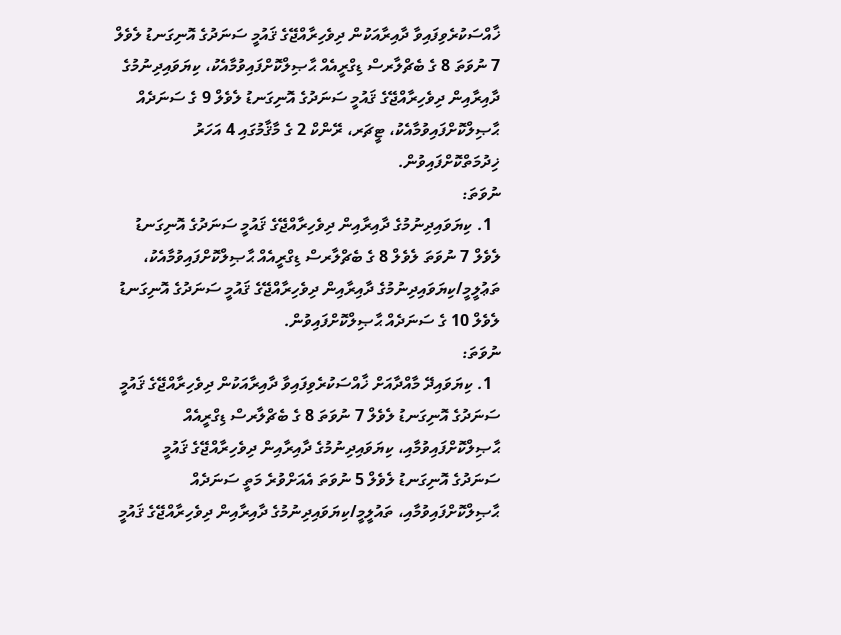ޚާއްސަކުރެވިފައިވާ ދާއިރާއަކުން ދިވެހިރާއްޖޭގެ ޤައުމީ ސަނަދުގެ އޮނިގަނޑު ލެވެލް 7 ނުވަތަ 8 ގެ ބެޗްލާރސް ޑިގްރީއެއް ޙާޞިލްކޮށްފައިވުމާއެކު، ކިޔަވައިދިނުމުގެ ދާއިރާއިން ދިވެހިރާއްޖޭގެ ޤައުމީ ސަނަދުގެ އޮނިގަނޑު ލެވެލް 9 ގެ ސަނަދެއް ޙާޞިލްކޮށްފައިވުމާއެކު، ޓީޗަރ، ރޭންކް 2 ގެ މާޤާމުގައި 4 އަހަރު ޚިދުމަތްކޮށްފައިވުން.
ނުވަތަ:
  1. ކިޔަވައިދިނުމުގެ ދާއިރާއިން ދިވެހިރާއްޖޭގެ ޤައުމީ ސަނަދުގެ އޮނިގަނޑު ލެވެލް 7 ނުވަތަ ލެވެލް 8 ގެ ބެޗްލާރސް ޑިގްރީއެއް ޙާޞިލްކޮށްފައިވުމާއެކު، ތަޢުލީމީ/ކިޔަވައިދިނުމުގެ ދާއިރާއިން ދިވެހިރާއްޖޭގެ ޤައުމީ ސަނަދުގެ އޮނިގަނޑު ލެވެލް 10 ގެ ސަނަދެއް ޙާޞިލްކޮށްފައިވުން.
ނުވަތަ:
  1. ކިޔަވައިދޭ މާއްދާއަށް ޚާއްސަކުރެވިފައިވާ ދާއިރާއަކުން ދިވެހިރާއްޖޭގެ ޤައުމީ ސަނަދުގެ އޮނިގަނޑު ލެވެލް 7 ނުވަތަ 8 ގެ ބެޗްލާރސް ޑިގްރީއެއް ޙާޞިލްކޮށްފައިވުމާއި، ކިޔަވައިދިނުމުގެ ދާއިރާއިން ދިވެހިރާއްޖޭގެ ޤައުމީ ސަނަދުގެ އޮނިގަނޑު ލެވެލް 5 ނުވަތަ އެއަށްވުރެ މަތީ ސަނަދެއް ޙާޞިލްކޮށްފައިވުމާއި، ތައުލީމީ/ކިޔަވައިދިނުމުގެ ދާއިރާއިން ދިވެހިރާއްޖޭގެ ޤައުމީ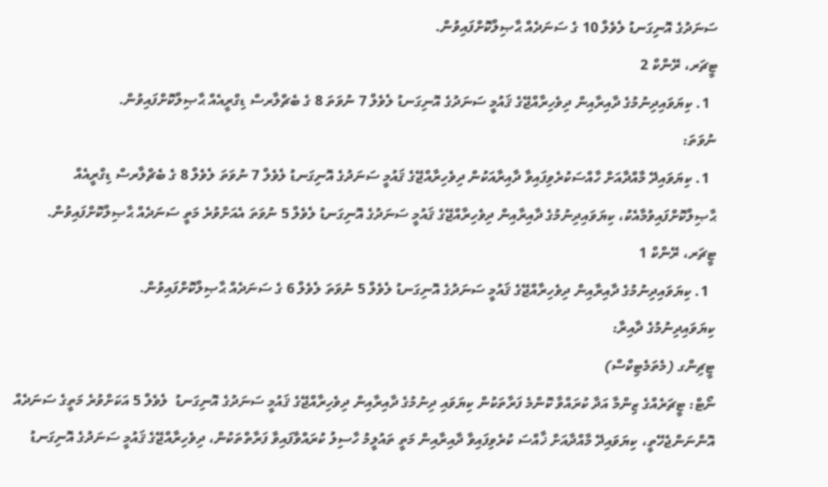ސަނަދުގެ އޮނިގަނޑު ލެވެލް 10 ގެ ސަނަދެއް ޙާޞިލްކޮށްފައިވުން.
ޓީޗަރ، ރޭންކް 2
  1. ކިޔަވައިދިނުމުގެ ދާއިރާއިން ދިވެހިރާއްޖޭގެ ޤައުމީ ސަނަދުގެ އޮނިގަނޑު ލެވެލް 7 ނުވަތަ 8 ގެ ބެޗްލާރސް ޑިގްރީއެއް ޙާޞިލްކޮށްފައިވުން.
ނުވަތަ:
  1. ކިޔަވައިދޭ މާއްދާއަށް ހާއްސަކުރެވިފައިވާ ދާއިރާއަކުން ދިވެހިރާއްޖޭގެ ޤައުމީ ސަނަދުގެ އޮނިގަނޑު ލެވެލް 7 ނުވަތަ ލެވެލް 8 ގެ ބެޗްލާރސް ޑިގްރީއެއް ޙާޞިލްކޮށްފައިވުމާއެކު، ކިޔަވައިދިނުމުގެ ދާއިރާއިން ދިވެހިރާއްޖޭގެ ޤައުމީ ސަނަދުގެ އޮނިގަނޑު ލެވެލް 5 ނުވަތަ އެއަށްވުރެ މަތީ ސަނަދެއް ޙާޞިލްކޮށްފައިވުން.
ޓީޗަރ، ރޭންކް 1
  1. ކިޔަވައިދިނުމުގެ ދާއިރާއިން ދިވެހިރާއްޖޭގެ ޤައުމީ ސަނަދުގެ އޮނިގަނޑު ލެވެލް 5 ނުވަތަ ލެވެލް 6 ގެ ސަނަދެއް ޙާޞިލްކޮށްފައިވުން.
ކިޔަވައިދިނުމުގެ ދާއިރާ:
ޓީޗިންގ (މެތަމެޓިކްސް)
ނޯޓް: ޓީޗަރެއްގެ ޒިންމާ އަދާ ކުރައްވާ ކޮންމެ ފަރާތަކުން ކިޔަވައި ދިނުމުގެ ދާއިރާއިން ދިވެހިރާއްޖޭގެ ޤައުމީ ސަނަދުގެ އޮނިގަނޑު  ލެވެލް 5 އަކަށްވުރެ މަތީގެ ސަނަދެއް އޮންނަންޖެހޭތީ، ކިޔަވައިދޭ މާއްދާއަށް ޚާއްސަ ކުރެވިފައިވާ ދާއިރާއިން މަތީ ތައުލީމު ހާސިލު ކުރައްވާފައިވާ ފަރާތްތަކުން، ދިވެހިރާއްޖޭގެ ޤައުމީ ސަނަދުގެ އޮނިގަނޑު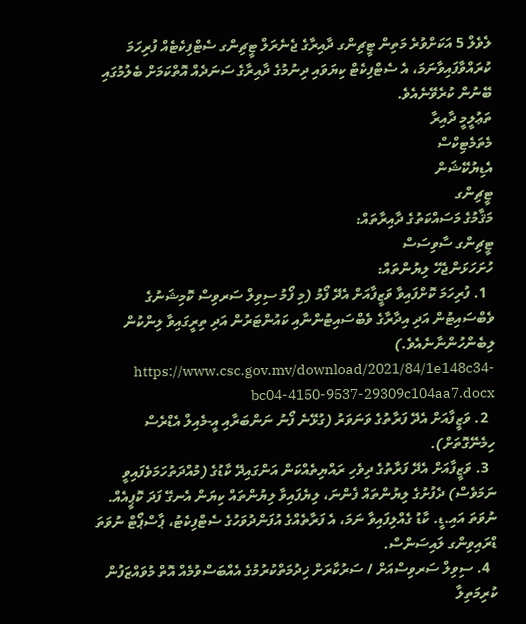ލެވެލް 5 އަކަށްވުރެ މަތިން ޓީޗިންގ ދާއިރާގެ ޖެނެރަލް ޓީޗިންގ ސެޓްފިކެޓެއް ފުރިހަމަ ކުރައްވާފައިވާނަމަ، އެ ސެޓްފިކެޓް ކިޔަވައި ދިނުމުގެ ދާއިރާގެ ސަނަދެއް އޮތްކަމަށް ބެލުމުގައި ބޭނުން ކުރެވޭނެއެވެ.
ތަޢުލީމީ ދާއިރާ
މެތަމެޓިކްސް
އެޑިޔުކޭޝަން
ޓީޗިންގ
މަޤާމުގެ މަސައްކަތުގެ ދާއިރާތައް:
ޓީޗިންގ ސާވިސަސް
ހުށަހަޅަންޖެހޭ ލިޔުންތައް:
  1. ފުރިހަމަ ކޮށްފައިވާ ވަޒީފާއަށް އެދޭ ފޯމު (މި ފޯމު ސިވިލް ސަރވިސް ކޮމިޝަނުގެ ވެބްސައިޓުން އަދި އިދާރާގެ ވެބްސައިޓުންނާއި ކައުންޓަރުން އަދި ތިރީގައިވާ ލިންކުން ލިބެންހުންނާނެއެވެ.)  https://www.csc.gov.mv/download/2021/84/1e148c34-bc04-4150-9537-29309c104aa7.docx
  2. ވަޒީފާއަށް އެދޭ ފަރާތުގެ ވަނަވަރު (ގުޅޭނެ ފޯނު ނަންބަރާއި އީ-މެއިލް އެޑްރެސް ހިމެނޭގޮތަށް).
  3. ވަޒީފާއަށް އެދޭ ފަރާތުގެ ދިވެހި ރައްޔިތެއްކަން އަންގައިދޭ ކާޑުގެ (މުއްދަތުހަމަވެފައިވީ ނަމަވެސް) ދެފުށުގެ ލިޔުންތައް ފެންނަ، ލިޔެފައިވާ ލިޔުންތައް ކިޔަން އެނގޭ ފަދަ ކޮޕީއެއް. ނުވަތަ އައި.ޑީ. ކާޑު ގެއްލިފައިވާ ނަމަ، އެ ފަރާތެއްގެ އުފަންދުވަހުގެ ސެޓްފިކެޓު، ޕާސްޕޯޓް ނުވަތަ ޑްރައިވިންގ ލައިސަންސް.
  4. ސިވިލް ސަރވިސްއަށް / ސަރުކާރަށް ޚިދުމަތްކުރުމުގެ އެއްބަސްވުމެއް އޮތް މުވައްޒަފުން ކުރިމަތިލާ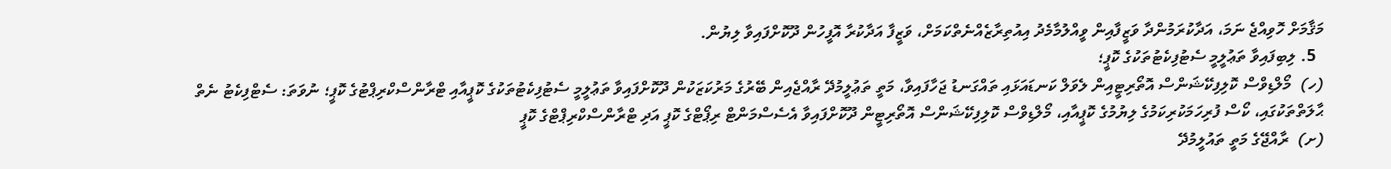މަޤާމަށް ހޮވިއްޖެ ނަމަ، އަދާކުރަމުންދާ ވަޒީފާއިން ވީއްލުމާމެދު އިއުތިރާޒެއްނެތްކަމަށް، ވަޒީފާ އަދާކުރާ އޮފީހުން ދޫކޮށްފައިވާ ލިޔުން.
  5. ލިބިފައިވާ ތަޢުލީމީ ސެޓުފިކެޓުތަކުގެ ކޮޕީ؛
(ހ)  މޯލްޑިވްސް ކޮލިފިކޭޝަންސް އޮތޯރިޓީއިން ލެވަލް ކަނޑައަޅައި ތައްގަނޑު ޖަހާފައިވާ، މަތީ ތަޢުލީމުދޭ ރާއްޖެއިން ބޭރުގެ މަރުކަޒަކުން ދޫކޮށްފައިވާ ތަޢުލީމީ ސެޓުފިކެޓުތަކުގެ ކޮޕީއާއި ޓްރާންސްކްރިޕްޓުގެ ކޮޕީ؛ ނުވަތަ: ސެޓްފިކެޓު ނެތް ޙާލަތްތަކުގައި، ކޯސް ފުރިހަމަކުރިކަމުގެ ލިޔުމުގެ ކޮޕީއާއި، މޯލްޑިވްސް ކޮލިފިކޭޝަންސް އޮތޯރިޓީން ދޫކޮށްފައިވާ އެސެސްމަންޓް ރިޕޯޓްގެ ކޮޕީ އަދި ޓްރާންސްކްރިޕްޓްގެ ކޮޕީ
(ށ)  ރާއްޖޭގެ މަތީ ތައުލީމުދޭ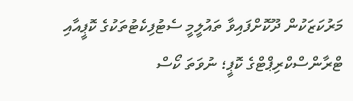މަރުކަޒަކުން ދޫކޮށްފައިވާ ތައުލީމީ ސެޓުފިކެޓުތަކުގެ ކޮޕީއާއި ޓްރާންސްކްރިޕްޓްގެ ކޮޕީ؛ ނުވަތަ ކޯސް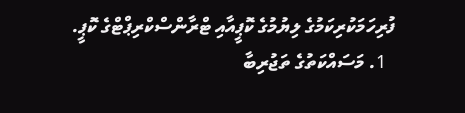ފުރިހަމަކުރިކަމުގެ ލިޔުމުގެ ކޮޕީއާއި ޓްރާންސްކްރިޕްޓްގެ ކޮޕީ.
  1. މަސައްކަތުގެ ތަޖުރިބާ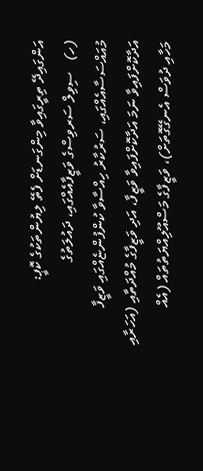އަންގައިދޭ ތިރީގައިވާ މިންގަނޑަށް ފެތޭ ލިޔުންތަކުގެ ކޮޕީ:
(ހ)   ސިވިލް ސަރވިސްގެ ވަޒީފާއެއްގައި، ދައުލަތުގެ މުއައްސަސާއެއްގައި، ސަރުކާރު ހިއްސާވާ ކުންފުންޏެއްގައި ވަޒީފާ އަދާކޮށްފައިވާ ނަމަ އަދާކޮށްފައިވާ ވަޒީފާ، އަދި ވަޒީފާގެ މުއްދަތާއި (އަހަރާއި މަހާއި ދުވަސް އެނގޭގޮތަށް)، ވަޒީފާގެ މަސްއޫލިއްޔަތުތައް (އެއް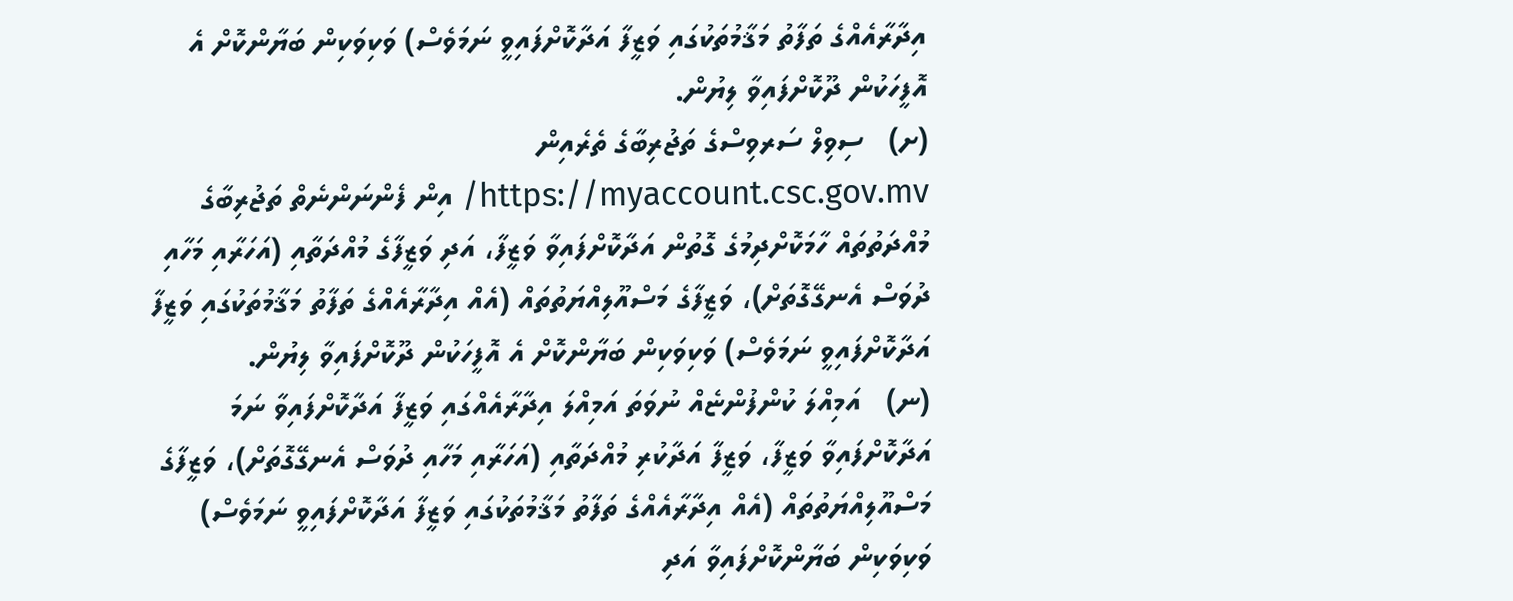އިދާރާއެއްގެ ތަފާތު މަޤާމުތަކުގައި ވަޒީފާ އަދާކޮށްފައިވީ ނަމަވެސް) ވަކިވަކިން ބަޔާންކޮށް އެ އޮފީހަކުން ދޫކޮށްފައިވާ ލިޔުން.
(ށ)   ސިވިލް ސަރވިސްގެ ތަޖުރިބާގެ ތެރެއިން https://myaccount.csc.gov.mv/ އިން ފެންނަންނެތް ތަޖުރިބާގެ މުއްދަތުތައް ހާމަކޮށްދިމުގެ ގޮތުން އަދާކޮށްފައިވާ ވަޒީފާ، އަދި ވަޒީފާގެ މުއްދަތާއި (އަހަރާއި މަހާއި ދުވަސް އެނގޭގޮތަށް)، ވަޒީފާގެ މަސްއޫލިއްޔަތުތައް (އެއް އިދާރާއެއްގެ ތަފާތު މަޤާމުތަކުގައި ވަޒީފާ އަދާކޮށްފައިވީ ނަމަވެސް) ވަކިވަކިން ބަޔާންކޮށް އެ އޮފީހަކުން ދޫކޮށްފައިވާ ލިޔުން.
(ނ)   އަމިއްލަ ކުންފުންޏެއް ނުވަތަ އަމިއްލަ އިދާރާއެއްގައި ވަޒީފާ އަދާކޮށްފައިވާ ނަމަ އަދާކޮށްފައިވާ ވަޒީފާ، ވަޒީފާ އަދާކުރި މުއްދަތާއި (އަހަރާއި މަހާއި ދުވަސް އެނގޭގޮތަށް)، ވަޒީފާގެ މަސްއޫލިއްޔަތުތައް (އެއް އިދާރާއެއްގެ ތަފާތު މަޤާމުތަކުގައި ވަޒީފާ އަދާކޮށްފައިވީ ނަމަވެސް) ވަކިވަކިން ބަޔާންކޮށްފައިވާ އަދި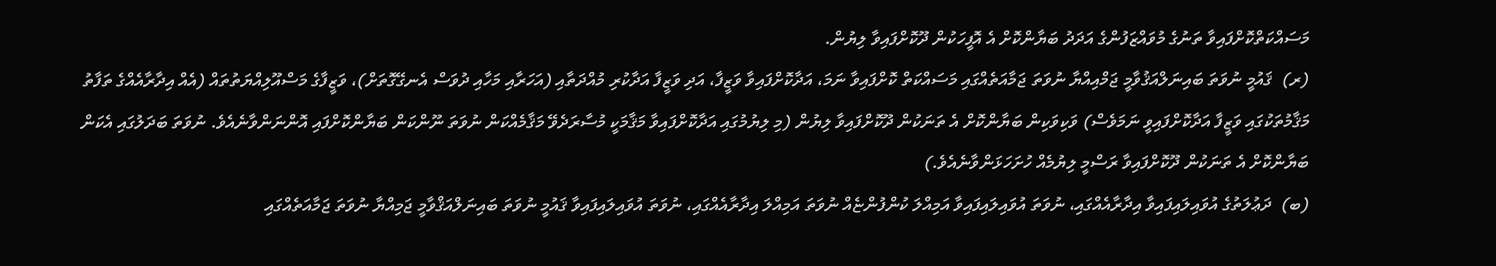މަސައްކަތްކޮށްފައިވާ ތަނުގެ މުވައްޒަފުންގެ އަދަދު ބަޔާންކޮށް އެ އޮފީހަކުން ދޫކޮށްފައިވާ ލިޔުން.
(ރ)  ޤައުމީ ނުވަތަ ބައިނަލްއަޤުވާމީ ޖަމްއިއްޔާ ނުވަތަ ޖަމާއަތެއްގައި މަސައްކަތް ކޮށްފައިވާ ނަމަ، އަދާކޮށްފައިވާ ވަޒީފާ، އަދި ވަޒީފާ އަދާކުރި މުއްދަތާއި (އަހަރާއި މަހާއި ދުވަސް އެނގޭގޮތަށް)، ވަޒީފާގެ މަސްއޫލިއްޔަތުތައް (އެއް އިދާރާއެއްގެ ތަފާތު މަޤާމުތަކުގައި ވަޒީފާ އަދާކޮށްފައިވީ ނަމަވެސް) ވަކިވަކިން ބަޔާންކޮށް އެ ތަނަކުން ދޫކޮށްފައިވާ ލިޔުން (މި ލިޔުމުގައި އަދާކޮށްފައިވާ މަޤާމަކީ މުސާރަދެވޭ މަޤާމެއްކަން ނުވަތަ ނޫންކަން ބަޔާންކޮށްފައި އޮންނަންވާނެއެވެ. ނުވަތަ ބަދަލުގައި އެކަން ބަޔާންކޮށް އެ ތަނަކުން ދޫކޮށްފައިވާ ރަސްމީ ލިޔުމެއް ހުށަހަޅަންވާނެއެވެ.)
(ބ)  ދަޢުލަތުގެ އުވައިލައިފައިވާ އިދާރާއެއްގައި، ނުވަތަ އުވައިލައިފައިވާ އަމިއްލަ ކުންފުންޏެއް ނުވަތަ އަމިއްލަ އިދާރާއެއްގައި، ނުވަތަ އުވައިލައިފައިވާ ޤައުމީ ނުވަތަ ބައިނަލްއަޤްވާމީ ޖަމިއްޔާ ނުވަތަ ޖަމާއަތެއްގައި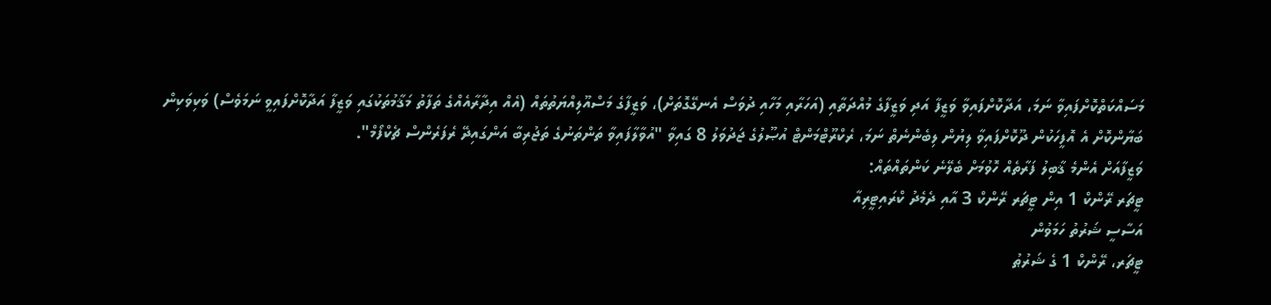މަސައްކަތްކޮށްފައިވާ ނަމަ، އަދާކޮށްފައިވާ ވަޒީފާ އަދި ވަޒީފާގެ މުއްދަތާއި (އަހަރާއި މަހާއި ދުވަސް އެނގޭގޮތަށް)، ވަޒީފާގެ މަސްއޫލިއްޔަތުތައް (އެއް އިދާރާއެއްގެ ތަފާތު މަޤާމުތަކުގައި ވަޒީފާ އަދާކޮށްފައިވީ ނަމަވެސް) ވަކިވަކިން ބަޔާންކޮށް އެ އޮފީހަކުން ދޫކޮށްފައިވާ ލިޔުން ލިބެންނެތް ނަމަ، ރެކްރޫޓްމަންޓް އުޞޫލުގެ ޖަދުވަލު 8 ގައިވާ "އުވާލާފައިވާ ތަންތަނުގެ ތަޖުރިބާ އަންގައިދޭ ރެފަރެންސް ޗެކްފޯމް".
ވަޒީފާއަށް އެންމެ ޤާބިލު ފަރާތެއް ހޮވުމަށް ބެލޭނެ ކަންތައްތައް:
ޓީޗަރ ރޭންކް 1 އިން ޓީޗަރ ރޭންކް 3 އާއި ދެމެދު ކްރައިޓީރިއާ
އަސާސީ ޝަރުތު ހަމަވުން
ޓީޗަރ، ރޭންކް 1 ގެ ޝަރުޠު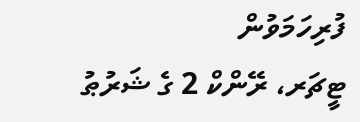ފުރިހަމަވުން
ޓީޗަރ، ރޭންކް 2 ގެ ޝަރުޠު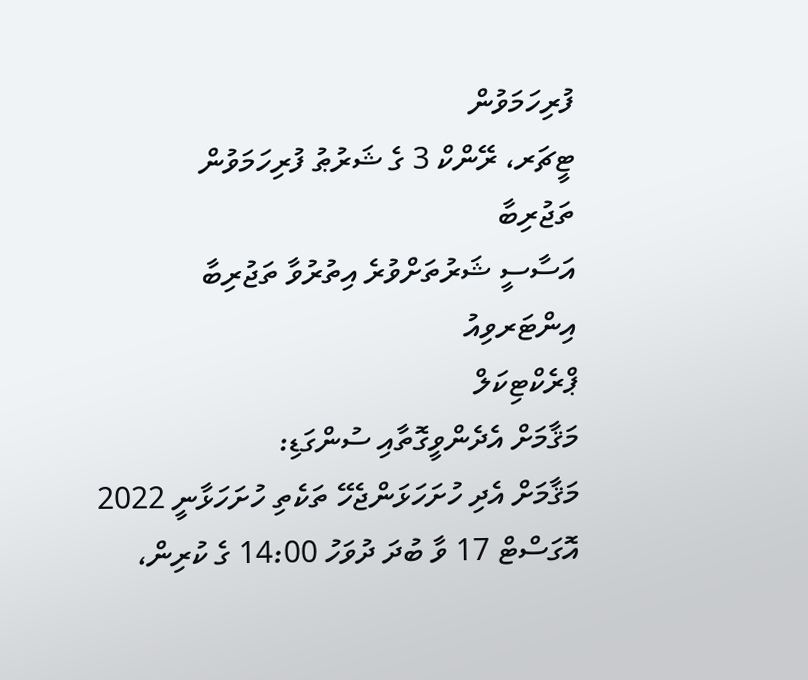ފުރިހަމަވުން
ޓީޗަރ، ރޭންކް 3 ގެ ޝަރުޠު ފުރިހަމަވުން
ތަޖުރިބާ
އަސާސީ ޝަރުތަށްވުރެ އިތުރުވާ ތަޖުރިބާ
އިންޓަރވިއު
ޕްރެކްޓިކަލް
މަޤާމަށް އެދެންވީގޮތާއި ސުންގަޑި:
މަޤާމަށް އެދި ހުށަހަޅަންޖެހޭ ތަކެތި ހުށަހަޅާނީ 2022 އޮގަސްޓް 17 ވާ ބުދަ ދުވަހު 14:00 ގެ ކުރިން،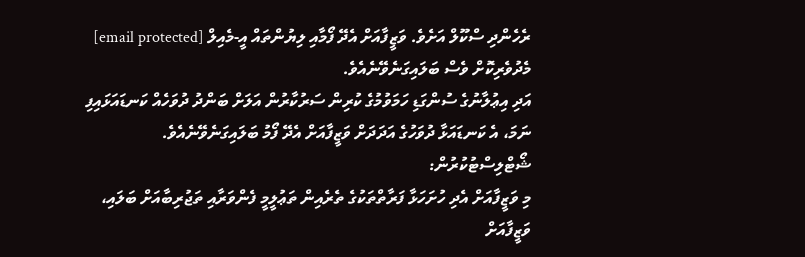ރެހެންދި ސްކޫލް އަށެވެ. ވަޒީފާއަށް އެދޭ ފޯމާއި ލިޔުންތައް އީ-މެއިލް [email protected] މެދުވެރިކޮށް ވެސް ބަލައިގަނެވޭނެއެވެ.
އަދި އިޢުލާނުގެ ސުންގަޑި ހަމަވުމުގެ ކުރިން ސަރުކާރުން އަލަށް ބަންދު ދުވަހެއް ކަނޑައަޅައިފި ނަމަ، އެ ކަނޑައަޅާ ދުވަހުގެ އަދަދަށް ވަޒީފާއަށް އެދޭ ފޯމު ބަލައިގަނެވޭނެއެވެ.
ޝޯޓްލިސްޓުކުރުން:
މި ވަޒީފާއަށް އެދި ހުށަހަޅާ ފަރާތްތަކުގެ ތެރެއިން ތަޢުލީމީ ފެންވަރާއި ތަޖުރިބާއަށް ބަލައި، ވަޒީފާއަށް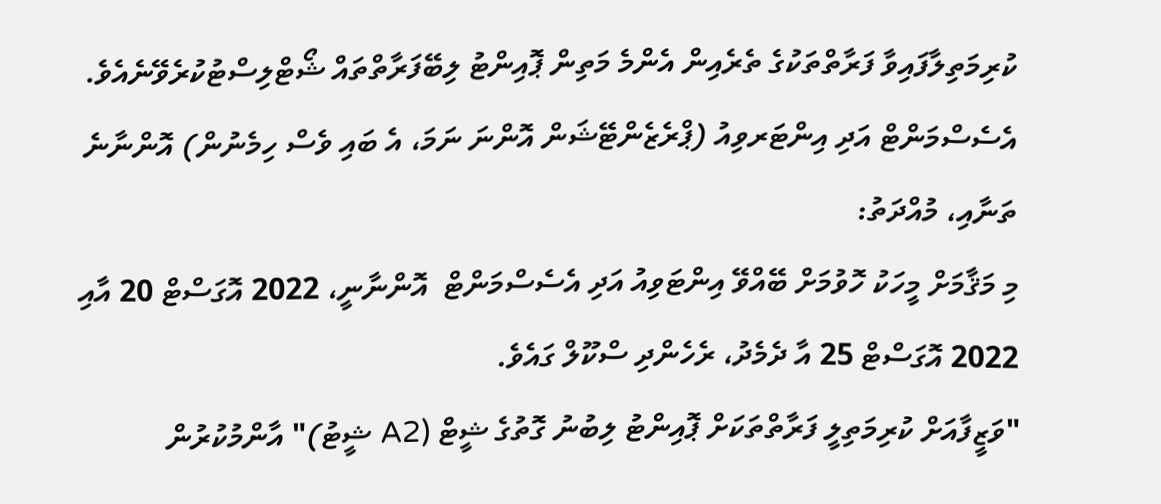ކުރިމަތިލާފައިވާ ފަރާތްތަކުގެ ތެރެއިން އެންމެ މަތިން ޕޮއިންޓު ލިބޭފަރާތްތައް ޝޯޓްލިސްޓުކުރެވޭނެއެވެ.
އެސެސްމަންޓް އަދި އިންޓަރވިއު (ޕްރެޒެންޓޭޝަން އޮންނަ ނަމަ، އެ ބައި ވެސް ހިމެނުން) އޮންނާނެ ތަނާއި، މުއްދަތު:
މި މަޤާމަށް މީހަކު ހޮވުމަށް ބޭއްވޭ އިންޓަވިއު އަދި އެސެސްމަންޓް  އޮންނާނީ، 2022 އޮގަސްޓް 20 އާއި 2022 އޮގަސްޓް 25 އާ ދެމެދު، ރެހެންދި ސްކޫލް ގައެވެ.
"ވަޒީފާއަށް ކުރިމަތިލީ ފަރާތްތަކަށް ޕޮއިންޓު ލިބުނު ގޮތުގެ ޝީޓް (A2 ޝީޓު)" އާންމުކުރުން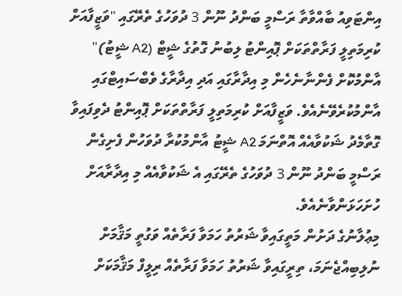އިންޓަވިއު ބާއްވާތާ ރަސްމީ ބަންދު ނޫން 3 ދުވަހުގެ ތެރޭގައި "ވަޒީފާއަށް ކުރިމަތިލީ ފަރާތްތަކަށް ޕޮއިންޓު ލިބުނު ގޮތުގެ ޝީޓް (A2 ޝީޓު)" އާންމުކޮށް ފެންނާނެހެން މި އިދާރާގައި އަދި އިދާރާގެ ވެބްސައިޓްގައި އާންމުކުރެވޭނެއެވެ. ވަޒީފާއަށް ކުރިމަތިލީ ފަރާތްތަކަށް ޕޮއިންޓު ދެވިފައިވާ ގޮތާމެދު ޝަކުވާއެއް އޮތްނަމަ A2 ޝީޓު އާންމުކުރާ ދުވަހުން ފެށިގެން ރަސްމީ ބަންދު ނޫން 3 ދުވަހުގެ ތެރޭގައި އެ ޝަކުވާއެއް މި އިދާރާއަށް ހުށަހަޅަންވާނެއެވެ.
މިޢުލާނުގެ ދަށުން މަތީގައިވާ ޝަރުތު ހަމަވާ ފަރާތެއް ވަގުތީ މަޤާމަށް ނުލިބިއްޖެނަމަ، ތިރީގައިވާ ޝަރުތު ހަމަވާ ފަރާތެއް ރިލީފް މަޤާމަކަށް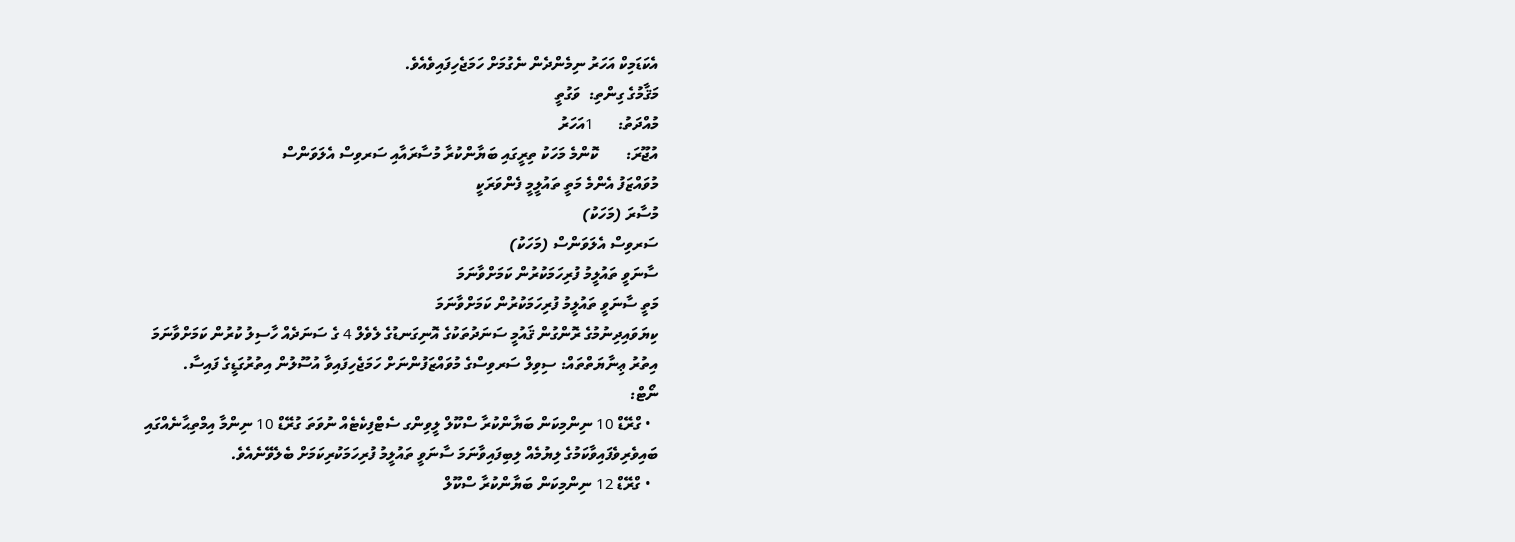އެކަޑަމިކް އަހަރު ނިމެންދެން ނެގުމަށް ހަމަޖެހިފައިވެއެވެ.
މަޤާމުގެ ގިންތި:  ވަގުތީ
މުއްދަތު:      1އަހަރު
އުޖޫރަ:       ކޮންމެ މަހަކު ތިރީގައި ބަޔާންކުރާ މުސާރައާއި ސަރވިސް އެލަވަންސް
މުވައްޒަފު އެންމެ މަތީ ތައުލީމީ ފެންވަރަކީ
މުސާރަ (މަހަކު)
ސަރވިސް އެލަވަންސް (މަހަކު)
ސާނަވީ ތައުލީމު ފުރިހަމަކުރުން ކަމަށްވާނަމަ
މަތީ ސާނަވީ ތައުލީމު ފުރިހަމަކުރުން ކަމަށްވާނަމަ
ކިޔަވައިދިނުމުގެ ރޮންގުން ޤައުމީ ސަނަދުތަކުގެ އޮނިގަނޑުގެ ލެވެލް 4 ގެ ސަނަދެއް ހާސިލު ކުރުން ކަމަށްވާނަމަ
އިތުރު ޢިނާޔަތްތައް: ސިވިލް ސަރވިސްގެ މުވައްޒަފުންނަށް ހަމަޖެހިފައިވާ އުސޫލުން އިތުރުގަޑީގެ ފައިސާ.
ނޯޓް:
  • ގްރޭޑް 10 ނިންމިކަން ބަޔާންކުރާ ސްކޫލް ލީވިންގ ސެޓްފިކެޓެއް ނުވަތަ ގުރޭޑް 10 ނިންމާ އިމްތިޙާނެއްގައި ބައިވެރިވެފައިވާކަމުގެ ލިޔުމެއް ލިބިފައިވާނަމަ ސާނަވީ ތައުލީމު ފުރިހަމަކުރިކަމަށް ބެލެވޭނެއެވެ.
  • ގްރޭޑް 12 ނިންމިކަން ބަޔާންކުރާ ސްކޫލް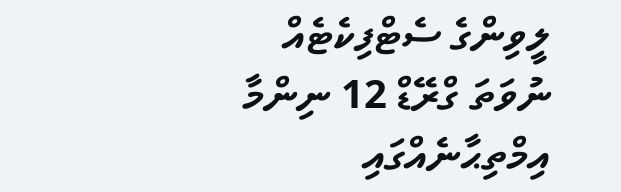ލީވިންގެ ސެޓްފިކެޓެއް ނުވަތަ ގްރޭޑް 12 ނިންމާ އިމްތިޙާނެއްގައި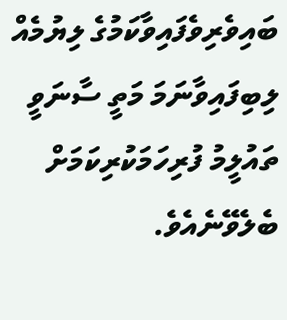ބައިވެރިވެފައިވާކަމުގެ ލިޔުމެއް ލިބިފައިވާނަމަ މަތީ ސާނަވީ ތައުލީމު ފުރިހަމަކުރިކަމަށް ބެލެވޭނެއެވެ.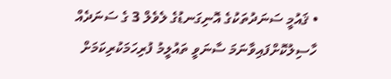• ޤައުމީ ސަނަދުތަކުގެ އޮނިގަނޑުގެ ލެވެލް 3 ގެ ސަނަދެއް ހާސިލުކޮށްފައިވާނަމަ ސާނަވީ ތައުލީމު ފުރިހަމަކުރިކަމަށް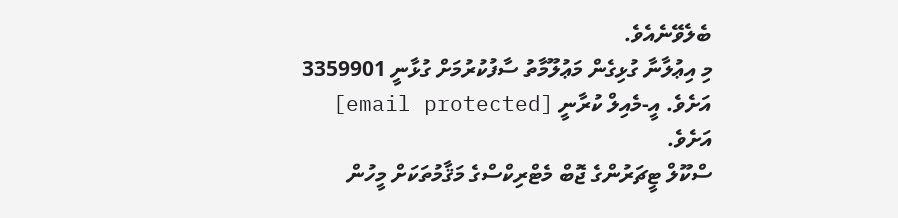ބެލެވޭނެއެވެ.
މި އިޢުލާނާ ގުޅިގެން މަޢުލޫމާތު ސާފުކުރުމަށް ގުޅާނީ 3359901 އަށެވެ. އީ-މެއިލް ކުރާނީ [email protected] އަށެވެ.
ސްކޫލް ޓީޗަރުންގެ ޖޮބް މެޓްރިކްސްގެ މަޤާމުތަކަށް މީހުން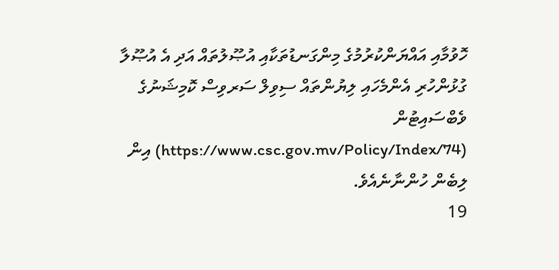ހޮވުމާއި އައްޔަންކުރުމުގެ މިންގަނޑުތަކާއި އުޞޫލުތައް އަދި އެ އުޞޫލާ ގުޅުންހުރި އެންމެހައި ލިޔުންތައް ސިވިލް ސަރވިސް ކޮމިޝަނުގެ ވެބްސައިޓުން (https://www.csc.gov.mv/Policy/Index/74) އިން ލިބެން ހުންނާނެއެވެ.
19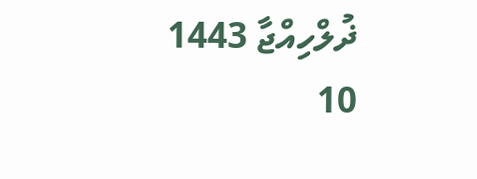ޛުލްހިއްޖާ 1443
10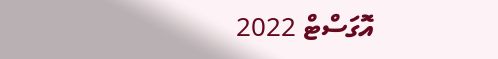އޮގަސްޓް 2022